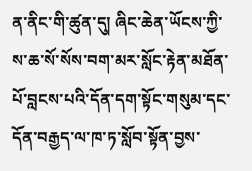ན་ནིང་གི་ཚུན་དུ། ཞིང་ཆེན་ཡོངས་ཀྱི་ས་ཆ་སོ་སོས་བག་མར་སློང་རྟེན་མཐོན་པོ་བླངས་པའི་དོན་དག་སྟོང་གསུམ་དང་དོན་བརྒྱད་ལ་ཁ་ཏ་སློབ་སྟོན་བྱས་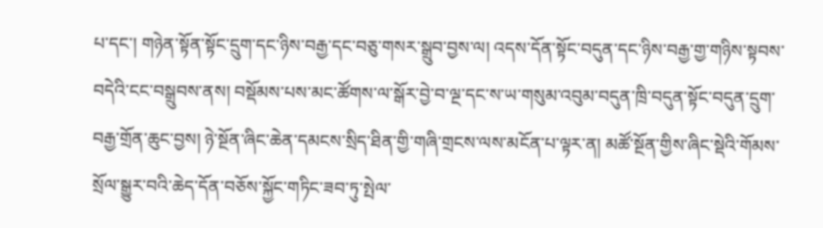པ་དང་། གཉེན་སྟོན་སྟོང་དྲུག་དང་ཉིས་བརྒྱ་དང་བཅུ་གསར་སྒྲུབ་བྱས་ལ། འདས་དོན་སྟོང་བདུན་དང་ཉིས་བརྒྱ་གྱ་གཉིས་སྟབས་བདེའི་ངང་བསྒྲུབས་ནས། བསྡོམས་པས་མང་ཚོགས་ལ་སྒོར་བྱེ་བ་ལྔ་དང་ས་ཡ་གསུམ་འབུམ་བདུན་ཁྲི་བདུན་སྟོང་བདུན་དྲུག་བརྒྱ་གྲོན་ཆུང་བྱས། ཉེ་སྔོན་ཞིང་ཆེན་དམངས་སྲིད་ཐིན་གྱི་གཞི་གྲངས་ལས་མངོན་པ་ལྟར་ན། མཚོ་སྔོན་གྱིས་ཞིང་སྡེའི་གོམས་སྲོལ་སྒྱུར་བའི་ཆེད་དོན་བཅོས་སྐྱོང་གཏིང་ཟབ་ཏུ་སྤེལ་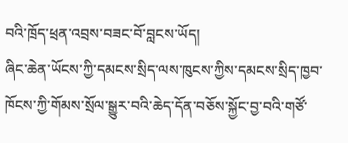བའི་ཁྲོད་ཕྲན་འབྲས་བཟང་བོ་བླངས་ཡོད།
ཞིང་ཆེན་ཡོངས་ཀྱི་དམངས་སྲིད་ལས་ཁུངས་ཀྱིས་དམངས་སྲིད་ཁྱབ་ཁོངས་ཀྱི་གོམས་སྲོལ་སྒྱུར་བའི་ཆེད་དོན་བཅོས་སྐྱོང་བྱ་བའི་གཙོ་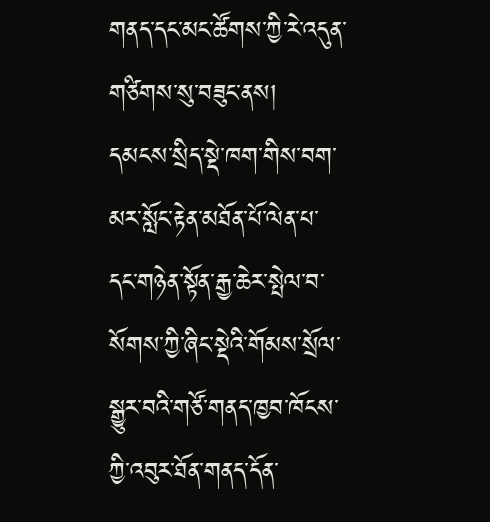གནད་དང་མང་ཚོགས་ཀྱི་རེ་འདུན་གཙིགས་སུ་བཟུང་ནས། དམངས་སྲིད་སྡེ་ཁག་གིས་བག་མར་སློང་རྟེན་མཐོན་པོ་ལེན་པ་དང་གཉེན་སྟོན་རྒྱ་ཆེར་སྤེལ་བ་སོགས་ཀྱི་ཞིང་སྡེའི་གོམས་སྲོལ་སྒྱུར་བའི་གཙོ་གནད་ཁྱབ་ཁོངས་ཀྱི་འབུར་ཐོན་གནད་དོན་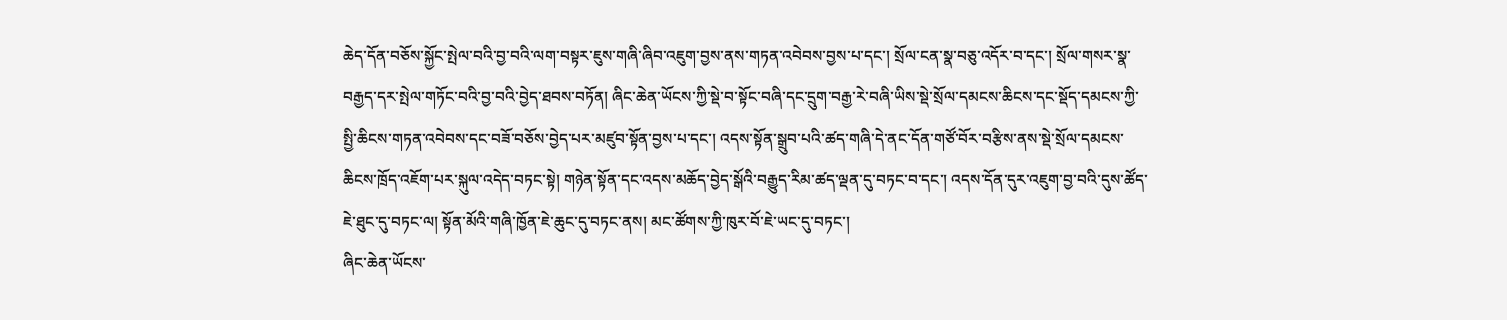ཆེད་དོན་བཅོས་སྐྱོང་སྤེལ་བའི་བྱ་བའི་ལག་བསྟར་ཇུས་གཞི་ཞིབ་འཇུག་བྱས་ནས་གཏན་འབེབས་བྱས་པ་དང་། སྲོལ་ངན་སྣ་བཅུ་འདོར་བ་དང་། སྲོལ་གསར་སྣ་བརྒྱད་དར་སྤེལ་གཏོང་བའི་བྱ་བའི་བྱེད་ཐབས་བཏོན། ཞིང་ཆེན་ཡོངས་ཀྱི་སྡེ་བ་སྟོང་བཞི་དང་དྲུག་བརྒྱ་རེ་བཞི་ཡིས་སྡེ་སྲོལ་དམངས་ཆིངས་དང་སྡོད་དམངས་ཀྱི་སྤྱི་ཆིངས་གཏན་འབེབས་དང་བཟོ་བཅོས་བྱེད་པར་མཛུབ་སྟོན་བྱས་པ་དང་། འདས་སྟོན་སྒྲུབ་པའི་ཚད་གཞི་དེ་ནང་དོན་གཙོ་བོར་བརྩིས་ནས་སྡེ་སྲོལ་དམངས་ཆིངས་ཁྲོད་འཇོག་པར་སྐུལ་འདེད་བཏང་སྟེ། གཉེན་སྟོན་དང་འདས་མཆོད་བྱེད་སྒོའི་བརྒྱུད་རིམ་ཚད་ལྡན་དུ་བཏང་བ་དང་། འདས་དོན་དུར་འཇུག་བྱ་བའི་དུས་ཚོད་ཇེ་ཐུང་དུ་བཏང་ལ། སྟོན་མོའི་གཞི་ཁྱོན་ཇེ་ཆུང་དུ་བཏང་ནས། མང་ཚོགས་ཀྱི་ཁུར་བོ་ཇེ་ཡང་དུ་བཏང་།
ཞིང་ཆེན་ཡོངས་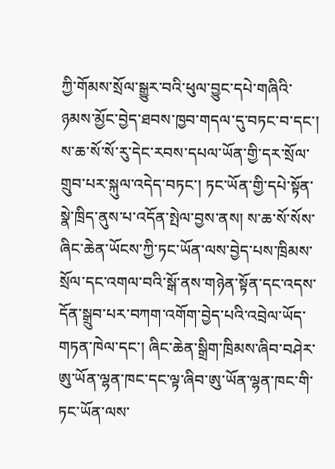ཀྱི་གོམས་སྲོལ་སྒྱུར་བའི་ཕུལ་བྱུང་དཔེ་གཞིའི་ཉམས་མྱོང་བྱེད་ཐབས་ཁྱབ་གདལ་དུ་བཏང་བ་དང་། ས་ཆ་སོ་སོ་རུ་དེང་རབས་དཔལ་ཡོན་གྱི་དར་སྲོལ་གྲུབ་པར་སྐུལ་འདེད་བཏང་། ཏང་ཡོན་གྱི་དཔེ་སྟོན་སྣེ་ཁྲིད་ནུས་པ་འདོན་སྤེལ་བྱས་ནས། ས་ཆ་སོ་སོས་ཞིང་ཆེན་ཡོངས་ཀྱི་ཏང་ཡོན་ལས་བྱེད་པས་ཁྲིམས་སྲོལ་དང་འགལ་བའི་སྒོ་ནས་གཉེན་སྟོན་དང་འདས་དོན་སྒྲུབ་པར་བཀག་འགོག་བྱེད་པའི་འབྲེལ་ཡོད་གཏན་ཁེལ་དང་། ཞིང་ཆེན་སྒྲིག་ཁྲིམས་ཞིབ་བཤེར་ཨུ་ཡོན་ལྷན་ཁང་དང་ལྟ་ཞིབ་ཨུ་ཡོན་ལྷན་ཁང་གི་ཏང་ཡོན་ལས་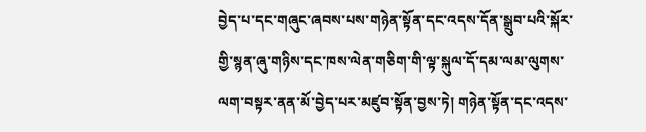བྱེད་པ་དང་གཞུང་ཞབས་པས་གཉེན་སྟོན་དང་འདས་དོན་སྒྲུབ་པའི་སྐོར་གྱི་སྙན་ཞུ་གཉིས་དང་ཁས་ལེན་གཅིག་གི་ལྟ་སྐུལ་དོ་དམ་ལམ་ལུགས་ལག་བསྟར་ནན་མོ་བྱེད་པར་མཛུབ་སྟོན་བྱས་ཏེ། གཉེན་སྟོན་དང་འདས་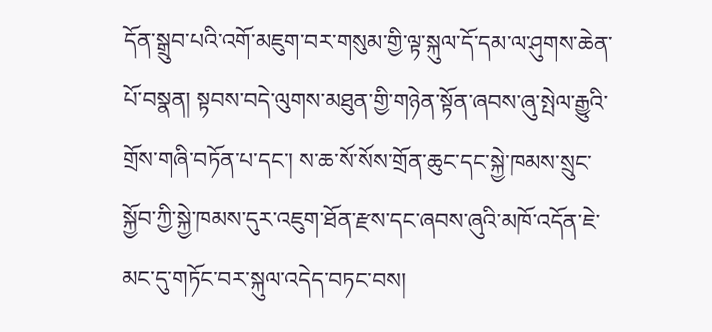དོན་སྒྲུབ་པའི་འགོ་མཇུག་བར་གསུམ་གྱི་ལྟ་སྐུལ་དོ་དམ་ལ་ཤུགས་ཆེན་པོ་བསྣན། སྟབས་བདེ་ལུགས་མཐུན་གྱི་གཉེན་སྟོན་ཞབས་ཞུ་སྤེལ་རྒྱུའི་གྲོས་གཞི་བཏོན་པ་དང་། ས་ཆ་སོ་སོས་གྲོན་ཆུང་དང་སྐྱེ་ཁམས་སྲུང་སྐྱོབ་ཀྱི་སྐྱེ་ཁམས་དུར་འཇུག་ཐོན་རྫས་དང་ཞབས་ཞུའི་མཁོ་འདོན་ཇེ་མང་དུ་གཏོང་བར་སྐུལ་འདེད་བཏང་བས།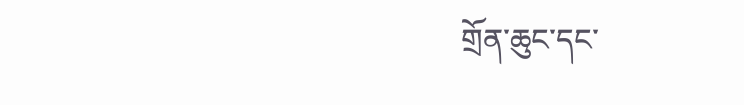གྲོན་ཆུང་དང་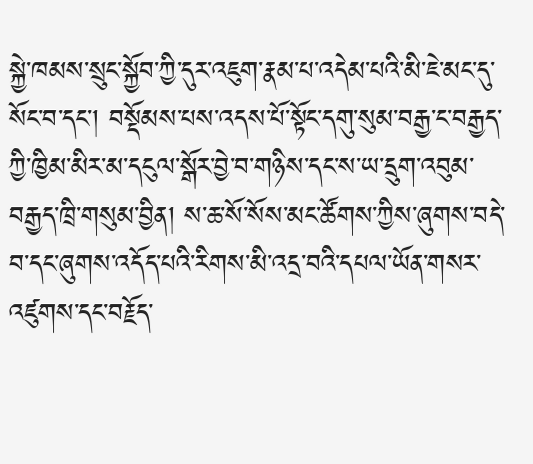སྐྱེ་ཁམས་སྲུང་སྐྱོབ་ཀྱི་དུར་འཇུག་རྣམ་པ་འདེམ་པའི་མི་ཇེ་མང་དུ་སོང་བ་དང་། བསྡོམས་པས་འདས་པོ་སྟོང་དགུ་སུམ་བརྒྱ་ང་བརྒྱད་ཀྱི་ཁྱིམ་མིར་མ་དངུལ་སྒོར་བྱེ་བ་གཉིས་དང་ས་ཡ་དྲུག་འབུམ་བརྒྱད་ཁྲི་གསུམ་བྱིན། ས་ཆ་སོ་སོས་མང་ཚོགས་ཀྱིས་ཞུགས་བདེ་བ་དང་ཞུགས་འདོད་པའི་རིགས་མི་འདྲ་བའི་དཔལ་ཡོན་གསར་འཛུགས་དང་བརྗོད་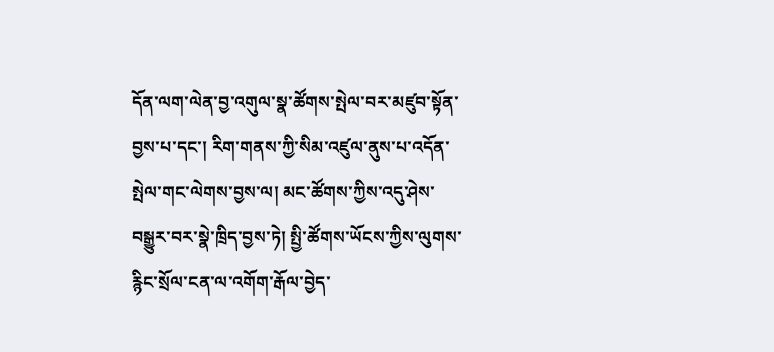དོན་ལག་ལེན་བྱ་འགུལ་སྣ་ཚོགས་སྤེལ་བར་མཛུབ་སྟོན་བྱས་པ་དང་། རིག་གནས་ཀྱི་སིམ་འཛུལ་ནུས་པ་འདོན་སྤེལ་གང་ལེགས་བྱས་ལ། མང་ཚོགས་ཀྱིས་འདུ་ཤེས་བསྒྱུར་བར་སྣེ་ཁྲིད་བྱས་ཏེ། སྤྱི་ཚོགས་ཡོངས་ཀྱིས་ལུགས་རྙིང་སྲོལ་ངན་ལ་འགོག་རྒོལ་བྱེད་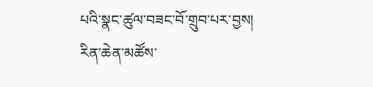པའི་སྣང་ཚུལ་བཟང་བོ་གྲུབ་པར་བྱས།
རིན་ཆེན་མཚོས་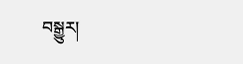བསྒྱུར།